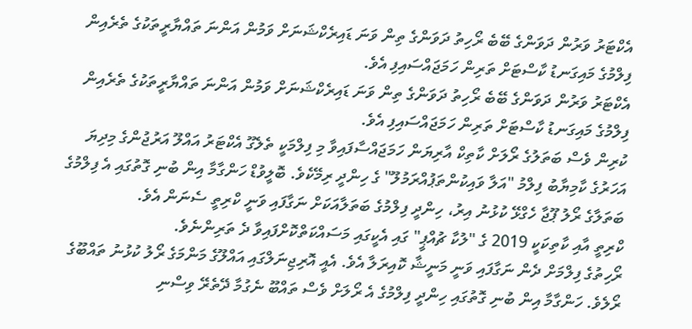އެކްޓަރު ވަރުން ދަވަންގެ ބޭބެ ރޯހިތު ދަވަންގެ ތިން ވަނަ ޑައިރެކްޝަނަށް ވަމުން އަންނަ ތައްޔާރީތަކުގެ ތެރެއިން ފިލްމުގެ މައިގަނޑު ކާސްޓަށް ތަރިން ހަމަޖައްސައިފި އެވެ.
އެކްޓަރު ވަރުން ދަވަންގެ ބޭބެ ރޯހިތު ދަވަންގެ ތިން ވަނަ ޑައިރެކްޝަނަށް ވަމުން އަންނަ ތައްޔާރީތަކުގެ ތެރެއިން ފިލްމުގެ މައިގަނޑު ކާސްޓަށް ތަރިން ހަމަޖައްސައިފި އެވެ.
ކުރިން ވެސް ބަތަލުގެ ރޯލަށް ކާތިކް އާރިޔަން ހަމަޖައްސާފައިވާ މި ފިލްމަކީ ތެލެގޫ އެކްޓަރު އައްލޫ އަރުޖުންގެ މިދިޔަ އަހަރުގެ ކާމިޔާބު ފިލްމު "އަލާ ވައިކުންތަޕުއްރަމުލޫ" ގެ ހިންދީ ރިމޭކެވެ. ބޮލީވުޑް ހަންގާމާ އިން ބުނި ގޮތުގައި އެ ފިލްމުގެ ބަތަލާގެ ރޯލު ޕޫޖާ ހެގްޅޭ ކުޅުނު އިރު، ހިންދީ ފިލްމުގެ ބަތަލާއަކަށް ނަގާފައި ވަނީ ކްރިތީ ސެނަން އެވެ.
ކްރިތީ އާއި ކާތިކަކީ 2019 ގެ "ލުކާ ޗުއްޕީ" ގައި އެކީގައި މަސައްކަތްކޮށްފައިވާ ދެ ތަރިންނެވެ.
ރޯހިތުގެ ފިލްމަށް ދެން ނަގާފައި ވަނީ މަނީޝާ ކޮއިރަލާ އެވެ. އެއީ އޮރިޖިނަލްގައި އައްލޫގެ މަންމަގެ ރޯލު ކުޅުނު ތައްބޫގެ ރޯލެވެ. ހަންގާމާ އިން ބުނި ގޮތުގައި ހިންދީ ފިލްމުގެ އެ ރޯލަށް ވެސް ތައްބޫ ނެގުމާ ދޭތެރޭ ވިސްނި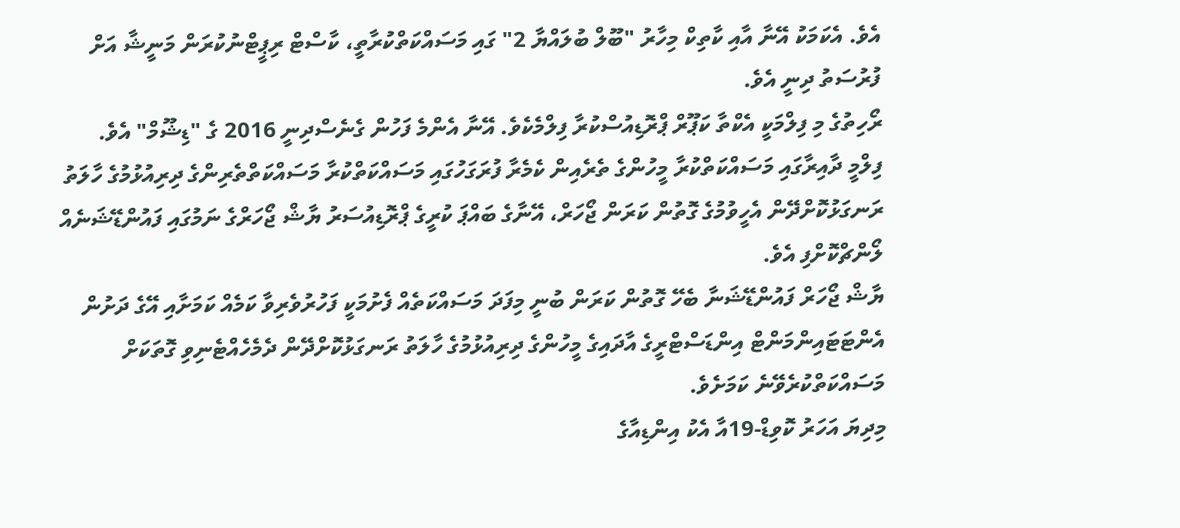އެވެ. އެކަމަކު އޭނާ އާއި ކާތިކް މިހާރު "ބޫލް ބުލައްޔާ 2" ގައި މަސައްކަތްކުރާތީ، ކާސްޓް ރިޕީޓްނުކުރަން މަނީޝާ އަށް ފުރުސަތު ދިނީ އެވެ.
ރޯހިތުގެ މި ފިލްމަކީ އެކްތާ ކަޕޫރް ޕްރޮޑިއުސްކުރާ ފިލްމެކެވެ. އޭނާ އެންމެ ފަހުން ގެނެސްދިނީ 2016 ގެ "ޑިޝޫމް" އެވެ.
ފިލްމީ ދާއިރާގައި މަސައްކަތްކުރާ މީހުންގެ ތެރެއިން ކެމެރާ ފުރަގަހުގައި މަސައްކަތްކުރާ މަސައްކަތްތެރިންގެ ދިރިއުޅުމުގެ ހާލަތު ރަނގަޅުކޮށްދޭން އެހީވުމުގެ ގޮތުން ކަރަން ޖޯހަރް، އޭނާގެ ބައްޕަ ކުރީގެ ޕްރޮޑިއުސަރު ޔާޝް ޖޯހަރްގެ ނަމުގައި ފައުންޑޭޝަނެއް ލޯންޗްކޮށްފި އެވެ.
ޔާޝް ޖޯހަރް ފައުންޑޭޝަނާ ބެހޭ ގޮތުން ކަރަން ބުނީ މިފަދަ މަސައްކަތެއް ފެށުމަކީ ފަހުރުވެރިވާ ކަމެއް ކަމަށާއި އޭގެ ދަށުން އެންޓަޓައިންމަންޓް އިންޑަސްޓްރީގެ އާދައިގެ މީހުންގެ ދިރިއުޅުމުގެ ހާލަތު ރަނގަޅުކޮށްދޭން ދެމެހެއްޓެނިވި ގޮތަކަށް މަސައްކަތްކުރެވޭނެ ކަމަށެވެ.
މިދިޔަ އަހަރު ކޮވިޑް-19އާ އެކު އިންޑިއާގެ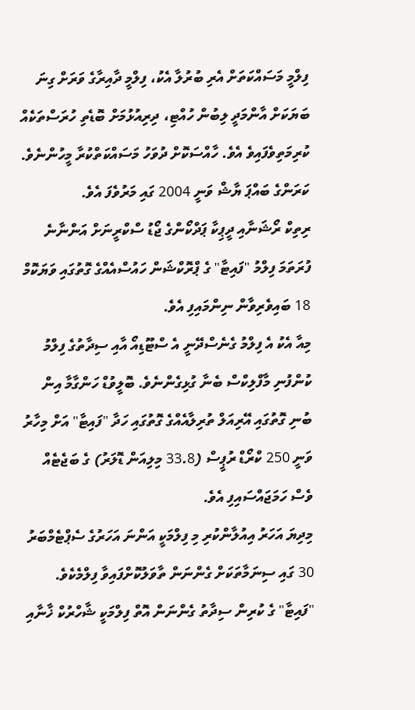ފިލްމީ މަސައްކަތަށް އެރި ބުރުލާ އެކު، ފިލްމީ ދާއިރާގެ ވަރަށް ގިނަ ބަޔަކަށް އާންމަދީ ލިބުން ހުއްޓި، ދިރިއުޅުމަށް ބޮޑެތި ހުރަސްތަކެއް ކުރިމަތިވެފައިވެ އެވެ. ހާއްސަކޮށް ދުވަހު މަސައްކަތްކުރާ މީހުންނެވެ.
ކަރަންގެ ބައްޕަ ޔާޝް ވަނީ 2004 ގައި މަރުވެފަ އެވެ.
ރިތިކް ރޯޝަނާއި ދީޕިކާ ޕަދްކޯންގެ ޖޯޑު ސްކްރީނަށް އަންނާނެ ފުރަތަމަ ފިލްމު "ފައިޓާ" ގެ ޕްރޮކްޝަން ހައުސްއެއްގެ ގޮތުގައި ވަޔަކޮމް 18 ބައިވެރިވާން ނިންމައިފި އެވެ.
މިއާ އެކު އެ ފިލްމު ގެނެސްދޭނީ އެ ސްޓޫޑިއޯ އާއި ސިދާތުގެ ފިލްމު ކުންފުނި މާފްލިކްސް ބެނާ ގުޅިގެންނެވެ. ބޮލީވުޑް ހަންގާމާ އިން ބުނި ގޮތުގައި އޭރިއަލް ތުރިލާއެއްގެ ގޮތުގައި ހަދާ "ފައިޓާ" އަށް މިހާރު ވަނީ 250 ކްރޯޑް ރުޕީސް (33.8 މިލިއަން ޑޮލަރު) ގެ ބަޖެޓެއް ވެސް ހަމަޖައްސައިފި އެވެ.
މިދިޔަ އަހަރު އިއުލާންކުރި މި ފިލްމަކީ އަންނަ އަހަރުގެ ސެޕްޓެމްބަރު 30 ގައި ސިނަމާތަކަށް ގެންނަން ތާވަލުކޮށްފައިވާ ފިލްމެކެވެ. "ފައިޓާ" ގެ ކުރިން ސިދާތު ގެންނަން އޮތް ފިލްމަކީ ޝާހްރުކް ޚާނާއި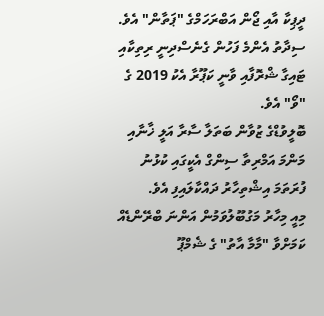ދީޕިކާ އާއި ޖޯން އަބްރަހަމްގެ "ޕަތާން" އެވެ.
ސިދާތު އެންމެ ފަހުން ގެނެސްދިނީ ރިތިކާއި ޓައިގާ ޝްރޮފާއި ވާނީ ކަޕޫރާ އެކު 2019 ގެ "ވޯ" އެވެ.
ބޮލީވުޑްގެ ޒުވާން ބަތަލާ ސާރާ އަލީ ޚާނާއި މަންމަ އަމްރިތާ ސިންގް އެކީގައި ކުޅުނު ފުރަތަމަ އިޝްތިހާރު ދައްކާލައިފި އެވެ.
މިއީ މިހާރު މަގުބޫލުވަމުން އަންނަ ބްރޭންޑެއް ކަމަށްވާ "މާމާ އާތު" ގެ ޝެމްޕޫ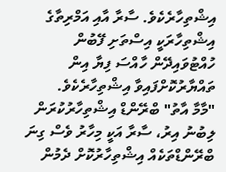އިޝްތިހާރެކެވެ. ސާރާ އާއި އަމްރިތާގެ އިޝްތިހާރަކީ އިސްތަށި ފޭބުން ހުއްޓުވައިދޭން ހާއްސަ ފިޔާ އިން ތައްޔާރުކޮށްފައިވާ އިޝްތިހާރެކެވެ.
"މާމާ އާތު" ބްރޭންޑް އިޝްތިހާރުކުރަން ލިބުނު އިރު، ސާރާ އަކީ މިހާރު ވެސް ގިނަ ބްރޭންޑްތަކެއް އިޝްތިހާރުކޮށް ދެމުން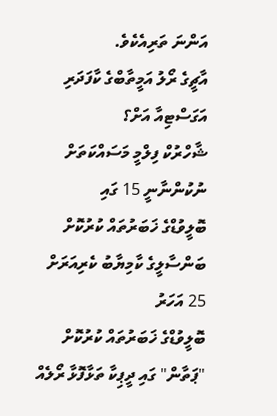އަންނަ ތަރިއެކެވެ.
އާޗީގެ ރޯލު އަމީތާބްގެ ކާފަދަރި އަގަސްޓިއާ އަށް؟
ޝާހްރުކް ފިލްމީ މަސައްކަތަށް ނުކުންނާނީ 15 ގައި
ބޮލީވުޑްގެ ޚަބަރުތައް ކުރުކޮށް
ބަންސާލީގެ ކާމިޔާބު ކެރިއަރަށް 25 އަހަރު
ބޮލީވުޑްގެ ޚަބަރުތައް ކުރުކޮށް
"ޕަތާން" ގައި ދީޕިކާ ތަޅާފޮޅާ ރޯލެއް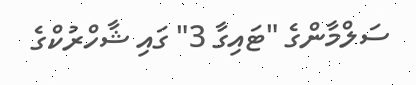ސަލްމާންގެ "ޓައިގާ 3" ގައި ޝާހްރުކްގެ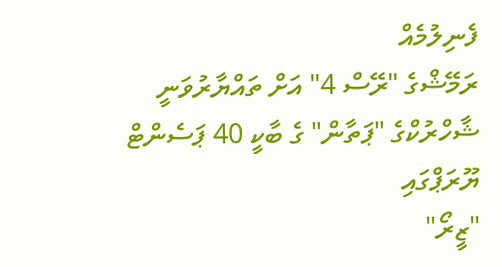ފެނިލުމެއް
ރަމޭޝްގެ "ރޭސް 4" އަށް ތައްޔާރުވަނީ
ޝާހްރުކްގެ "ޕަތާން" ގެ ބާކީ 40 ޕަސެންޓް ޔޫރަޕްގައި
"ޒީރޯ"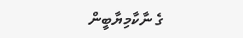ގެ ނާކާމިޔާބީން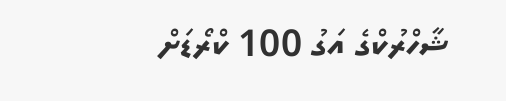ޝާހްރުކްގެ އަގު 100 ކްރޯޑަށް